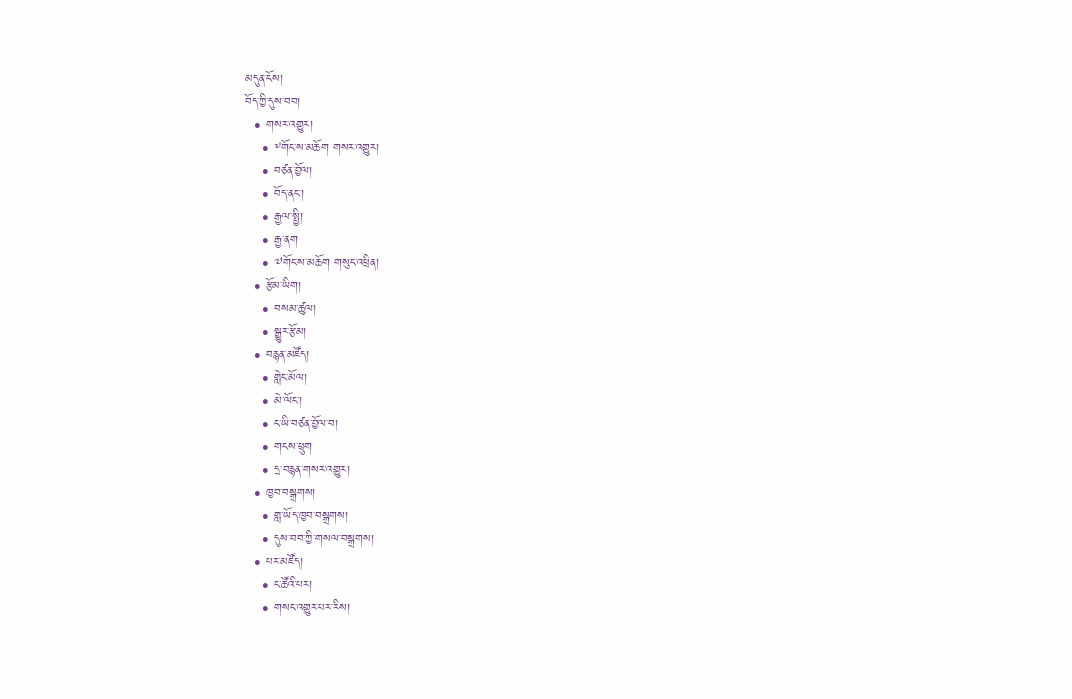མདུན་ངོས།
བོད་ཀྱི་དུས་བབ།
  • གསར་འགྱུར།
    • ༸གོང་ས་མཆོག གསར་འགྱུར།
    • བཙན་བྱོལ།
    • བོད་ནང་།
    • རྒྱལ་སྤྱི།
    • རྒྱ་ནག
    • ༧གོང་ས་མཆོག གསུང་འཕྲིན།
  • རྩོམ་ཡིག།
    • བསམ་ཚུལ།
    • སྒྱུར་རྩོམ།
  • བརྙན་མཛོད།
    • གླེང་མོལ།
    • མེ་ལོང་།
    • ང་ཡི་བཙན་བྱོལ་བ།
    • གངས་ཕྲུག
    • དྲ་བརྙན་གསར་འགྱུར།
  • ཁྱབ་བསྒྲགས།
    • གླ་ཡོད་ཁྱབ་བསྒྲགས།
    • དུས་བབ་ཀྱི་གསལ་བསྒྲགས།
  • པར་མཛོད།
    • ང་ཚོའི་པར།
    • གསང་འགྱུར་པར་རིས།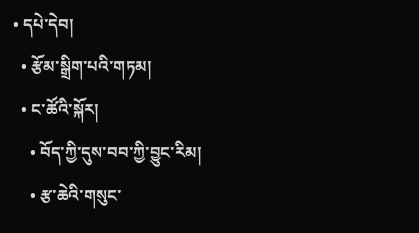• དཔེ་དེབ།
  • རྩོམ་སྒྲིག་པའི་གཏམ།
  • ང་ཚོའི་སྐོར།
    • བོད་ཀྱི་དུས་བབ་ཀྱི་བྱུང་རིམ།
    • རྩ་ཆེའི་གསུང་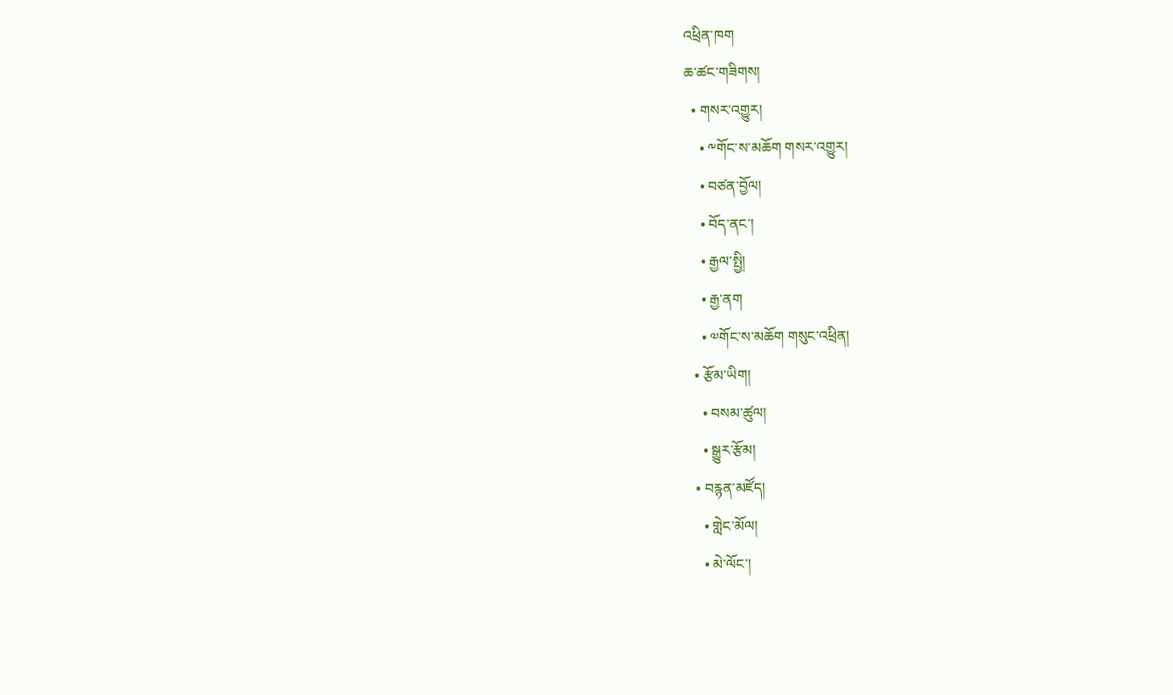འཕྲིན་ཁག
ཆ་ཚང་གཟིགས།
  • གསར་འགྱུར།
    • ༸གོང་ས་མཆོག གསར་འགྱུར།
    • བཙན་བྱོལ།
    • བོད་ནང་།
    • རྒྱལ་སྤྱི།
    • རྒྱ་ནག
    • ༧གོང་ས་མཆོག གསུང་འཕྲིན།
  • རྩོམ་ཡིག།
    • བསམ་ཚུལ།
    • སྒྱུར་རྩོམ།
  • བརྙན་མཛོད།
    • གླེང་མོལ།
    • མེ་ལོང་།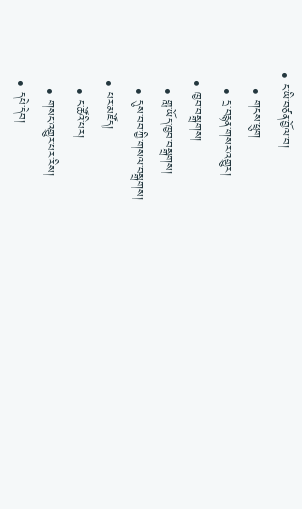• ང་ཡི་བཙན་བྱོལ་བ།
    • གངས་ཕྲུག
    • དྲ་བརྙན་གསར་འགྱུར།
  • ཁྱབ་བསྒྲགས།
    • གླ་ཡོད་ཁྱབ་བསྒྲགས།
    • དུས་བབ་ཀྱི་གསལ་བསྒྲགས།
  • པར་མཛོད།
    • ང་ཚོའི་པར།
    • གསང་འགྱུར་པར་རིས།
  • དཔེ་དེབ།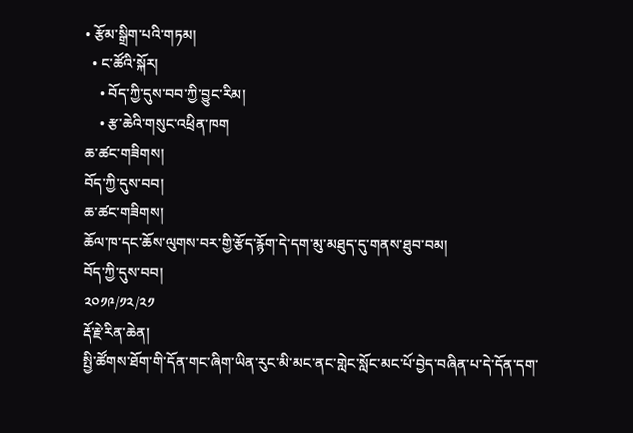• རྩོམ་སྒྲིག་པའི་གཏམ།
  • ང་ཚོའི་སྐོར།
    • བོད་ཀྱི་དུས་བབ་ཀྱི་བྱུང་རིམ།
    • རྩ་ཆེའི་གསུང་འཕྲིན་ཁག
ཆ་ཚང་གཟིགས།
བོད་ཀྱི་དུས་བབ།
ཆ་ཚང་གཟིགས།
ཆོལ་ཁ་དང་ཆོས་ལུགས་བར་གྱི་རྩོད་རྙོག་དེ་དག་མུ་མཐུད་དུ་གནས་ཐུབ་བམ།
བོད་ཀྱི་དུས་བབ།
༢༠༡༩/༡༢/༢༡
རྡོ་རྗེ་རིན་ཆེན།
སྤྱི་ཚོགས་ཐོག་གི་དོན་གང་ཞིག་ཡིན་རུང་མི་མང་ནང་གླེང་སློང་མང་པོ་བྱེད་བཞིན་པ་དེ་དོན་དག་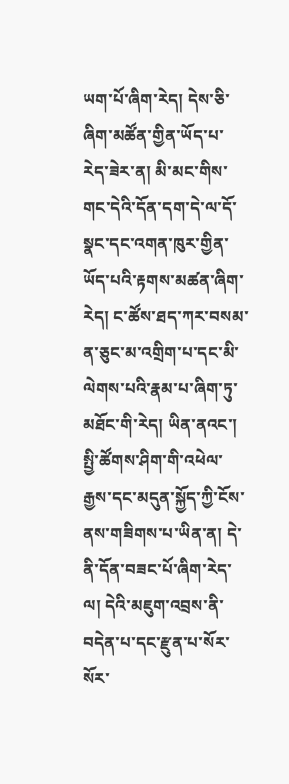ཡག་པོ་ཞིག་རེད། དེས་ཅི་ཞིག་མཚོན་གྱིན་ཡོད་པ་རེད་ཟེར་ན། མི་མང་གིས་གང་དེའི་དོན་དག་དེ་ལ་དོ་སྣང་དང་འགན་ཁུར་གྱིན་ཡོད་པའི་རྟགས་མཚན་ཞིག་རེད། ང་ཚོས་ཐད་ཀར་བསམ་ན་ཅུང་མ་འགྲིག་པ་དང་མི་ལེགས་པའི་རྣམ་པ་ཞིག་ཏུ་མཐོང་གི་རེད། ཡིན་ནའང་། སྤྱི་ཚོགས་ཤིག་གི་འཕེལ་རྒྱས་དང་མདུན་སྐྱོད་ཀྱི་ངོས་ནས་གཟིགས་པ་ཡིན་ན། དེ་ནི་དོན་བཟང་པོ་ཞིག་རེད་ལ། དེའི་མཇུག་འབྲས་ནི་བདེན་པ་དང་རྫུན་པ་སོར་སོར་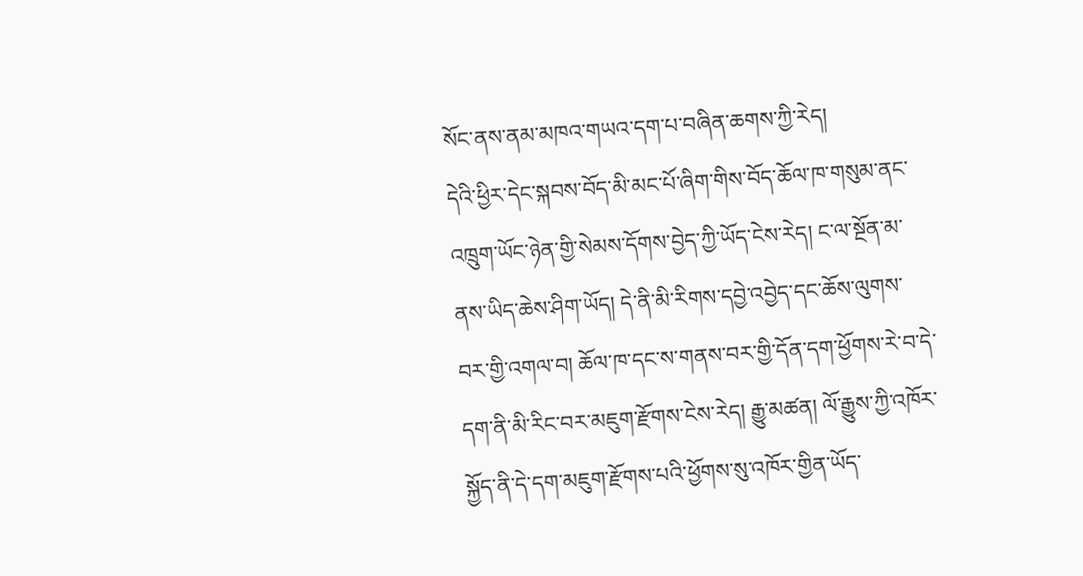སོང་ནས་ནམ་མཁའ་གཡའ་དག་པ་བཞིན་ཆགས་ཀྱི་རེད།
དེའི་ཕྱིར་དེང་སྐབས་བོད་མི་མང་པོ་ཞིག་གིས་བོད་ཆོལ་ཁ་གསུམ་ནང་འཁྲུག་ཡོང་ཉེན་གྱི་སེམས་དོགས་བྱེད་ཀྱི་ཡོད་ངེས་རེད། ང་ལ་སྔོན་མ་ནས་ཡིད་ཆེས་ཤིག་ཡོད། དེ་ནི་མི་རིགས་དབྱེ་འབྱེད་དང་ཆོས་ལུགས་བར་གྱི་འགལ་བ། ཆོལ་ཁ་དང་ས་གནས་བར་གྱི་དོན་དག་ཕྱོགས་རེ་བ་དེ་དག་ནི་མི་རིང་བར་མཇུག་རྫོགས་ངེས་རེད། རྒྱུ་མཚན། ལོ་རྒྱུས་ཀྱི་འཁོར་སྐྱོད་ནི་དེ་དག་མཇུག་རྫོགས་པའི་ཕྱོགས་སུ་འཁོར་གྱིན་ཡོད་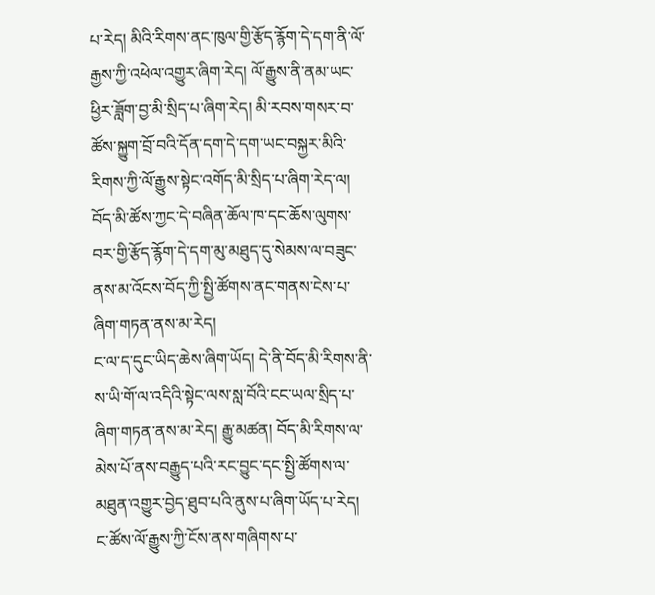པ་རེད། མིའི་རིགས་ནང་ཁུལ་གྱི་རྩོད་རྙོག་དེ་དག་ནི་ལོ་རྒྱས་ཀྱི་འཕེལ་འགྱུར་ཞིག་རེད། ལོ་རྒྱུས་ནི་ནམ་ཡང་ཕྱིར་ཟློག་བྱ་མི་སྲིད་པ་ཞིག་རེད། མི་རབས་གསར་བ་ཚོས་སྐྱུག་བྲོ་བའི་དོན་དག་དེ་དག་ཡང་བསྐྱར་མིའི་རིགས་ཀྱི་ལོ་རྒྱུས་སྟེང་འགོད་མི་སྲིད་པ་ཞིག་རེད་ལ། བོད་མི་ཚོས་ཀྱང་དེ་བཞིན་ཆོལ་ཁ་དང་ཆོས་ལུགས་བར་གྱི་རྩོད་རྙོག་དེ་དག་མུ་མཐུད་དུ་སེམས་ལ་བཟུང་ནས་མ་འོངས་བོད་ཀྱི་སྤྱི་ཚོགས་ནང་གནས་ངེས་པ་ཞིག་གཏན་ནས་མ་རེད།
ང་ལ་ད་དུང་ཡིད་ཆེས་ཞིག་ཡོད། དེ་ནི་བོད་མི་རིགས་ནི་ས་ཡི་གོ་ལ་འདིའི་སྟེང་ལས་སླ་བོའི་ངང་ཡལ་སྲིད་པ་ཞིག་གཏན་ནས་མ་རེད། རྒྱུ་མཚན། བོད་མི་རིགས་ལ་མེས་པོ་ནས་བརྒྱུད་པའི་རང་བྱུང་དང་སྤྱི་ཚོགས་ལ་མཐུན་འགྱུར་བྱེད་ཐུབ་པའི་ནུས་པ་ཞིག་ཡོད་པ་རེད། ང་ཚོས་ལོ་རྒྱུས་ཀྱི་ངོས་ནས་གཞིགས་པ་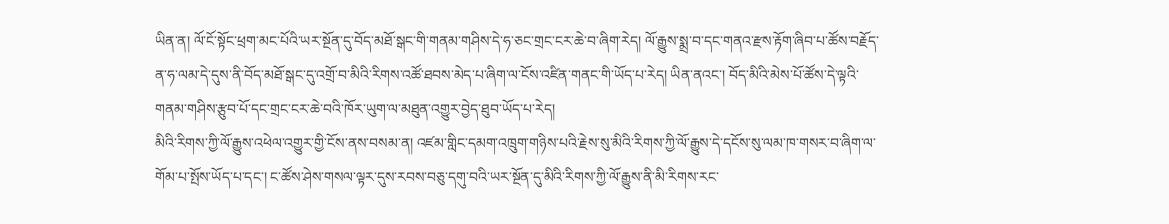ཡིན་ན། ལོ་ངོ་སྟོང་ཕྲག་མང་པོའི་ཡར་སྔོན་དུ་བོད་མཐོ་སྒང་གི་གནམ་གཤིས་དེ་ཧ་ཅང་གྲང་ངར་ཆེ་བ་ཞིག་རེད། ལོ་རྒྱུས་སྨྲ་བ་དང་གནའ་རྫས་རྟོག་ཞིབ་པ་ཚོས་བརྗོད་ན་ཧ་ལམ་དེ་དུས་ནི་བོད་མཐོ་སྒང་དུ་འགྲོ་བ་མིའི་རིགས་འཚོ་ཐབས་མེད་པ་ཞིག་ལ་ངོས་འཛིན་གནང་གི་ཡོད་པ་རེད། ཡིན་ནའང་། བོད་མིའི་མེས་པོ་ཚོས་དེ་ལྟའི་གནམ་གཤིས་རྩུབ་པོ་དང་གྲང་ངར་ཆེ་བའི་ཁོར་ཡུག་ལ་མཐུན་འགྱུར་བྱེད་ཐུབ་ཡོད་པ་རེད།
མིའི་རིགས་ཀྱི་ལོ་རྒྱུས་འཕེལ་འགྱུར་གྱི་ངོས་ནས་བསམ་ན། འཛམ་གླིང་དམག་འཁྲུག་གཉིས་པའི་རྗེས་སུ་མིའི་རིགས་ཀྱི་ལོ་རྒྱུས་དེ་དངོས་སུ་ལམ་ཁ་གསར་བ་ཞིག་ལ་གོམ་པ་སྤོས་ཡོད་པ་དང་། ང་ཚོས་ཤེས་གསལ་ལྟར་དུས་རབས་བཅུ་དགུ་བའི་ཡར་སྔོན་དུ་མིའི་རིགས་ཀྱི་ལོ་རྒྱུས་ནི་མི་རིགས་རང་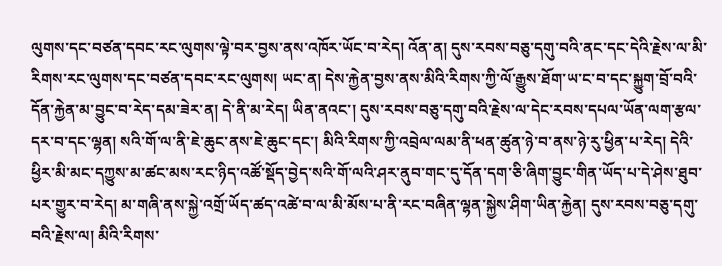ལུགས་དང་བཙན་དབང་རང་ལུགས་ལྟེ་བར་བྱས་ནས་འཁོར་ཡོང་བ་རེད། འོན་ན། དུས་རབས་བཅུ་དགུ་བའི་ནང་དང་དེའི་རྗེས་ལ་མི་རིགས་རང་ལུགས་དང་བཙན་དབང་རང་ལུགས། ཡང་ན། དེས་རྐྱེན་བྱས་ནས་མིའི་རིགས་ཀྱི་ལོ་རྒྱུས་ཐོག་ཡ་ང་བ་དང་སྐྱུག་བྲོ་བའི་དོན་རྐྱེན་མ་བྱུང་བ་རེད་དམ་ཟེར་ན། དེ་ནི་མ་རེད། ཡིན་ནའང་། དུས་རབས་བཅུ་དགུ་བའི་རྗེས་ལ་དེང་རབས་དཔལ་ཡོན་ལག་རྩལ་དར་བ་དང་ལྷན། སའི་གོ་ལ་ནི་ཇེ་ཆུང་ནས་ཇེ་ཆུང་དང་། མིའི་རིགས་ཀྱི་འབྲེལ་ལམ་ནི་ཕན་ཚུན་ཉེ་བ་ནས་ཉེ་རུ་ཕྱིན་པ་རེད། དེའི་ཕྱིར་མི་མང་དཀྱུས་མ་ཚང་མས་རང་ཉིད་འཚོ་སྡོད་བྱེད་སའི་གོ་ལའི་ཤར་ནུབ་གང་དུ་དོན་དག་ཅི་ཞིག་བྱུང་གིན་ཡོད་པ་དེ་ཤེས་ཐུབ་པར་གྱུར་བ་རེད། མ་གཞི་ནས་སྐྱེ་འགྲོ་ཡོད་ཚད་འཚེ་བ་ལ་མི་མོས་པ་ནི་རང་བཞིན་ལྷན་སྐྱེས་ཤིག་ཡིན་རྐྱེན། དུས་རབས་བཅུ་དགུ་བའི་རྗེས་ལ། མིའི་རིགས་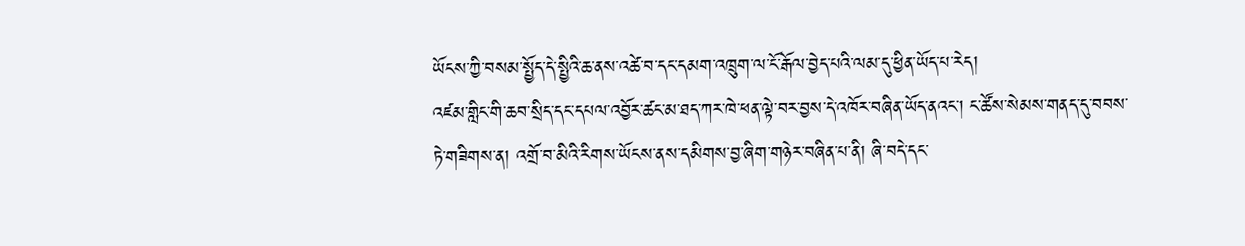ཡོངས་ཀྱི་བསམ་སྤྱོད་དེ་སྤྱིའི་ཆ་ནས་འཚེ་བ་དང་དམག་འཁྲུག་ལ་ངོ་རྒོལ་བྱེད་པའི་ལམ་དུ་ཕྱིན་ཡོད་པ་རེད།
འཛམ་གླིང་གི་ཆབ་སྲིད་དང་དཔལ་འབྱོར་ཚང་མ་ཐད་ཀར་ཁེ་ཕན་ལྟེ་བར་བྱས་དེ་འཁོར་བཞིན་ཡོད་ནའང་། ང་ཚོས་སེམས་གནད་དུ་བབས་ཏེ་གཟིགས་ན། འགྲོ་བ་མིའི་རིགས་ཡོངས་ནས་དམིགས་བྱ་ཞིག་གཉེར་བཞིན་པ་ནི། ཞི་བདེ་དང་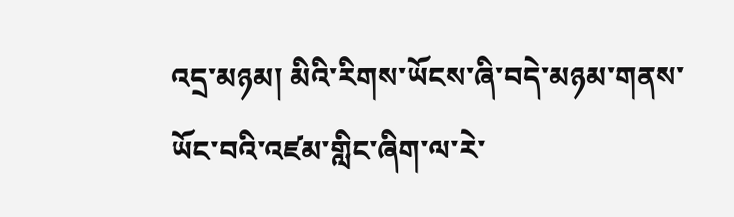འདྲ་མཉམ། མིའི་རིགས་ཡོངས་ཞི་བདེ་མཉམ་གནས་ཡོང་བའི་འཛམ་གླིང་ཞིག་ལ་རེ་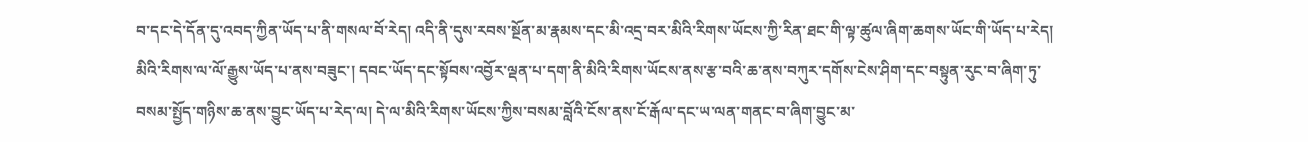བ་དང་དེ་དོན་དུ་འབད་ཀྱིན་ཡོད་པ་ནི་གསལ་བོ་རེད། འདི་ནི་དུས་རབས་སྔོན་མ་རྣམས་དང་མི་འདྲ་བར་མིའི་རིགས་ཡོངས་ཀྱི་རིན་ཐང་གི་ལྟ་ཚུལ་ཞིག་ཆགས་ཡོང་གི་ཡོད་པ་རེད། མིའི་རིགས་ལ་ལོ་རྒྱུས་ཡོད་པ་ནས་བཟུང་། དབང་ཡོད་དང་སྟོབས་འབྱོར་ལྡན་པ་དག་ནི་མིའི་རིགས་ཡོངས་ནས་རྩ་བའི་ཆ་ནས་བཀུར་དགོས་ངེས་ཤིག་དང་བསྟུན་རུང་བ་ཞིག་ཏུ་བསམ་སྤྱོད་གཉིས་ཆ་ནས་བྱུང་ཡོད་པ་རེད་ལ། དེ་ལ་མིའི་རིགས་ཡོངས་ཀྱིས་བསམ་བློའི་ངོས་ནས་ངོ་རྒོལ་དང་ཡ་ལན་གནང་བ་ཞིག་བྱུང་མ་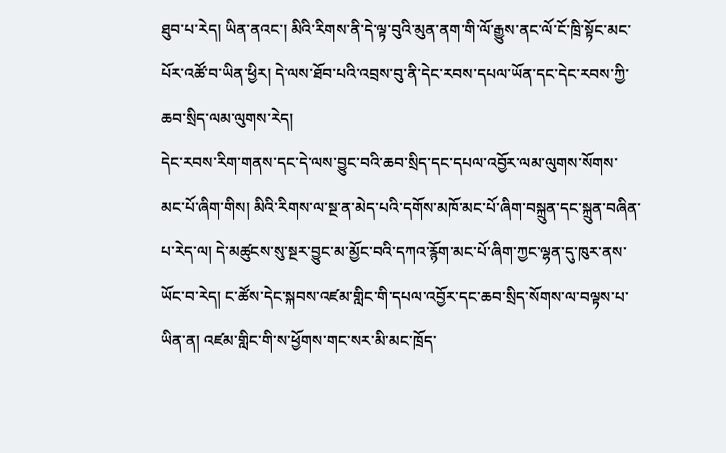ཐུབ་པ་རེད། ཡིན་ནའང་། མིའི་རིགས་ནི་དེ་ལྟ་བུའི་མུན་ནག་གི་ལོ་རྒྱུས་ནང་ལོ་ངོ་ཁྲི་སྟོང་མང་པོར་འཚོ་བ་ཡིན་ཕྱིར། དེ་ལས་ཐོབ་པའི་འབྲས་བུ་ནི་དེང་རབས་དཔལ་ཡོན་དང་དེང་རབས་ཀྱི་ཆབ་སྲིད་ལམ་ལུགས་རེད།
དེང་རབས་རིག་གནས་དང་དེ་ལས་བྱུང་བའི་ཆབ་སྲིད་དང་དཔལ་འབྱོར་ལམ་ལུགས་སོགས་མང་པོ་ཞིག་གིས། མིའི་རིགས་ལ་སྔ་ན་མེད་པའི་དགོས་མཁོ་མང་པོ་ཞིག་བསྐྲུན་དང་སྐྲུན་བཞིན་པ་རེད་ལ། དེ་མཚུངས་སུ་སྔར་བྱུང་མ་མྱོང་བའི་དཀའ་རྙོག་མང་པོ་ཞིག་ཀྱང་ལྷན་དུ་ཁུར་ནས་ཡོང་བ་རེད། ང་ཚོས་དེང་སྐབས་འཛམ་གླིང་གི་དཔལ་འབྱོར་དང་ཆབ་སྲིད་སོགས་ལ་བལྟས་པ་ཡིན་ན། འཛམ་གླིང་གི་ས་ཕྱོགས་གང་སར་མི་མང་ཁྲོད་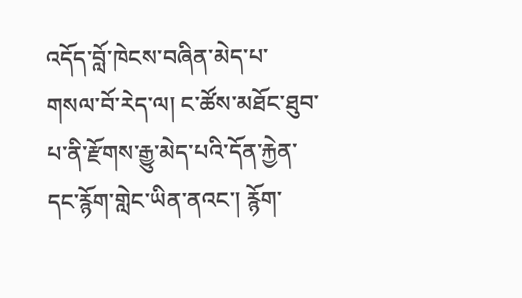འདོད་བློ་ཁེངས་བཞིན་མེད་པ་གསལ་བོ་རེད་ལ། ང་ཚོས་མཐོང་ཐུབ་པ་ནི་རྫོགས་རྒྱུ་མེད་པའི་དོན་རྐྱེན་དང་རྙོག་གླེང་ཡིན་ནའང་། རྙོག་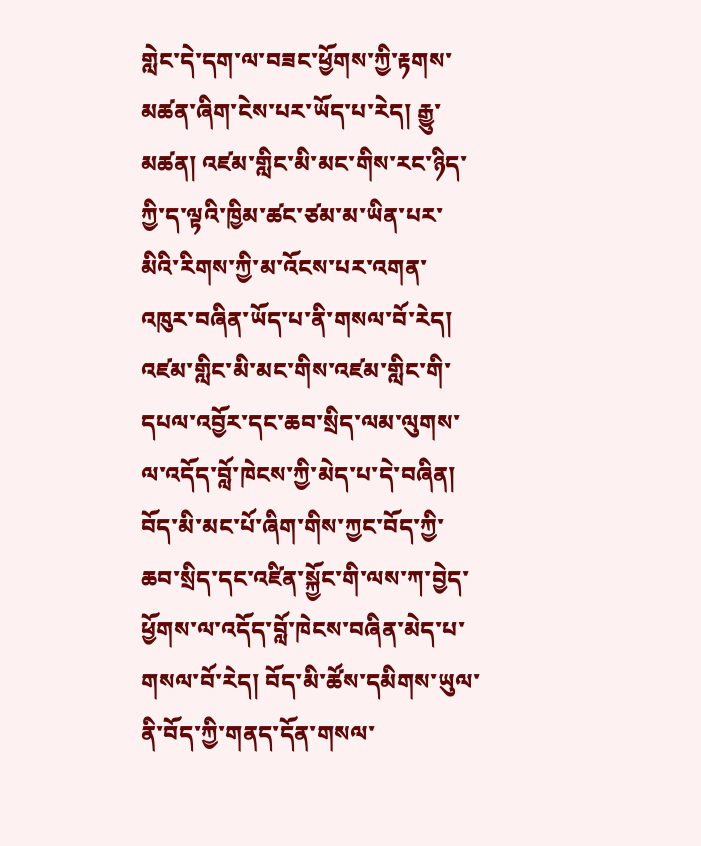གླེང་དེ་དག་ལ་བཟང་ཕྱོགས་ཀྱི་རྟགས་མཚན་ཞིག་ངེས་པར་ཡོད་པ་རེད། རྒྱུ་མཚན། འཛམ་གླིང་མི་མང་གིས་རང་ཉིད་ཀྱི་ད་ལྟའི་ཁྱིམ་ཚང་ཙམ་མ་ཡིན་པར་མིའི་རིགས་ཀྱི་མ་འོངས་པར་འགན་འཁུར་བཞིན་ཡོད་པ་ནི་གསལ་བོ་རེད། འཛམ་གླིང་མི་མང་གིས་འཛམ་གླིང་གི་དཔལ་འབྱོར་དང་ཆབ་སྲིད་ལམ་ལུགས་ལ་འདོད་བློ་ཁེངས་ཀྱི་མེད་པ་དེ་བཞིན། བོད་མི་མང་པོ་ཞིག་གིས་ཀྱང་བོད་ཀྱི་ཆབ་སྲིད་དང་འཛིན་སྐྱོང་གི་ལས་ཀ་བྱེད་ཕྱོགས་ལ་འདོད་བློ་ཁེངས་བཞིན་མེད་པ་གསལ་བོ་རེད། བོད་མི་ཚོས་དམིགས་ཡུལ་ནི་བོད་ཀྱི་གནད་དོན་གསལ་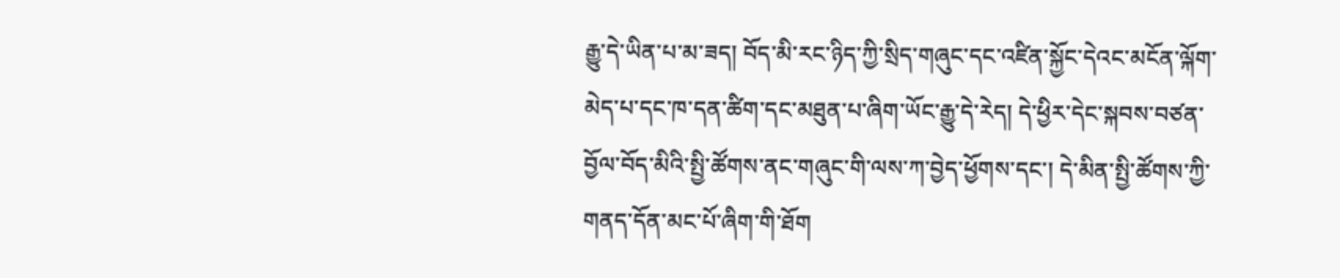རྒྱུ་དེ་ཡིན་པ་མ་ཟད། བོད་མི་རང་ཉིད་ཀྱི་སྲིད་གཞུང་དང་འཛིན་སྐྱོང་དེའང་མངོན་ལྐོག་མེད་པ་དང་ཁ་དན་ཚིག་དང་མཐུན་པ་ཞིག་ཡོང་རྒྱུ་དེ་རེད། དེ་ཕྱིར་དེང་སྐབས་བཙན་བྱོལ་བོད་མིའི་སྤྱི་ཚོགས་ནང་གཞུང་གི་ལས་ཀ་བྱེད་ཕྱོགས་དང་། དེ་མིན་སྤྱི་ཚོགས་ཀྱི་གནད་དོན་མང་པོ་ཞིག་གི་ཐོག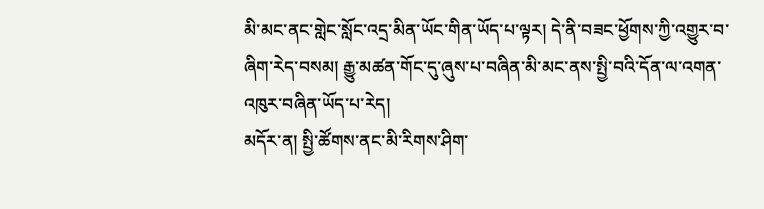མི་མང་ནང་གླེང་སློང་འདྲ་མིན་ཡོང་གིན་ཡོད་པ་ལྟར། དེ་ནི་བཟང་ཕྱོགས་ཀྱི་འགྱུར་བ་ཞིག་རེད་བསམ། རྒྱུ་མཚན་གོང་དུ་ཞུས་པ་བཞིན་མི་མང་ནས་སྤྱི་བའི་དོན་ལ་འགན་འཁུར་བཞིན་ཡོད་པ་རེད།
མདོར་ན། སྤྱི་ཚོགས་ནང་མི་རིགས་ཤིག་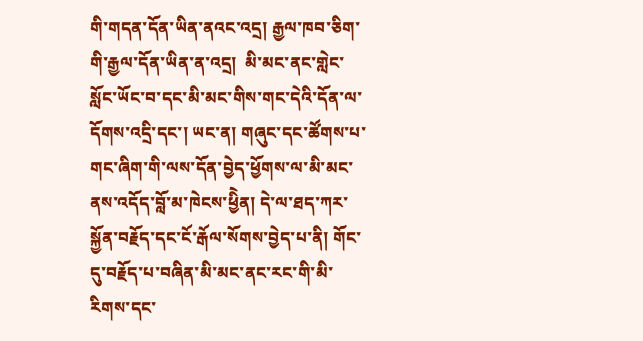གི་གདན་དོན་ཡིན་ནའང་འདྲ། རྒྱལ་ཁབ་ཅིག་གི་རྒྱལ་དོན་ཡིན་ན་འདྲ།  མི་མང་ནང་གླེང་སློང་ཡོང་བ་དང་མི་མང་གིས་གང་དེའི་དོན་ལ་དོགས་འདྲི་དང་། ཡང་ན། གཞུང་དང་ཚོགས་པ་གང་ཞིག་གི་ལས་དོན་བྱེད་ཕྱོགས་ལ་མི་མང་ནས་འདོད་བློ་མ་ཁེངས་ཕྱིེན། དེ་ལ་ཐད་ཀར་སྐྱོན་བརྗོད་དང་ངོ་རྒོལ་སོགས་བྱེད་པ་ནི། གོང་དུ་བརྗོད་པ་བཞིན་མི་མང་ནང་རང་གི་མི་རིགས་དང་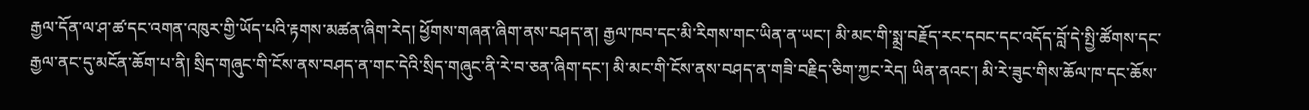རྒྱལ་དོན་ལ་ཤ་ཚ་དང་འགན་འཁུར་གྱི་ཡོད་པའི་རྟགས་མཚན་ཞིག་རེད། ཕྱོགས་གཞན་ཞིག་ནས་བཤད་ན། རྒྱལ་ཁབ་དང་མི་རིགས་གང་ཡིན་ན་ཡང་། མི་མང་གི་སྨྲ་བརྗོད་རང་དབང་དང་འདོད་བློ་དེ་སྤྱི་ཚོགས་དང་རྒྱལ་ནང་དུ་མངོན་ཆོག་པ་ནི། སྲིད་གཞུང་གི་ངོས་ནས་བཤད་ན་གང་དེའི་སྲིད་གཞུང་ནི་རེ་བ་ཅན་ཞིག་དང་། མི་མང་གི་ངོས་ནས་བཤད་ན་གཟི་བརྗིད་ཅིག་ཀྱང་རེད། ཡིན་ནའང་། མི་རེ་ཟུང་གིས་ཆོལ་ཁ་དང་ཆོས་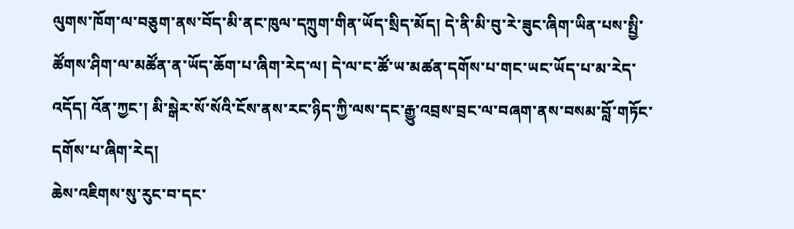ལུགས་ཁོག་ལ་བཅུག་ནས་བོད་མི་ནང་ཁུལ་དཀྲུག་གིན་ཡོད་སྲིད་མོད། དེ་ནི་མི་བུ་རེ་ཟུང་ཞིག་ཡིན་པས་སྤྱི་ཚོགས་ཤིག་ལ་མཚོན་ན་ཡོད་ཆོག་པ་ཞིག་རེད་ལ། དེ་ལ་ང་ཚོ་ཡ་མཚན་དགོས་པ་གང་ཡང་ཡོད་པ་མ་རེད་འདོད། འོན་ཀྱང་། མི་སྒེར་སོ་སོའི་ངོས་ནས་རང་ཉིད་ཀྱི་ལས་དང་རྒྱུ་འབྲས་བྲང་ལ་བཞག་ནས་བསམ་བློ་གཏོང་དགོས་པ་ཞིག་རེད།
ཆེས་འཇིགས་སུ་རུང་བ་དང་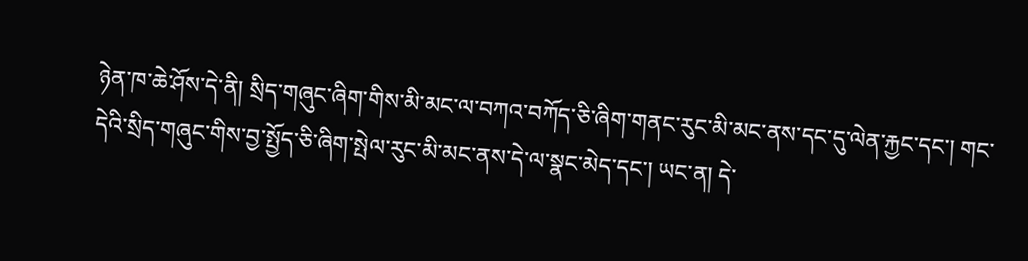ཉེན་ཁ་ཆེ་ཤོས་དེ་ནི། སྲིད་གཞུང་ཞིག་གིས་མི་མང་ལ་བཀའ་བཀོད་ཅི་ཞིག་གནང་རུང་མི་མང་ནས་དང་དུ་ལེན་རྐྱང་དང་། གང་དེའི་སྲིད་གཞུང་གིས་བྱ་སྤྱོད་ཅི་ཞིག་སྤེལ་རུང་མི་མང་ནས་དེ་ལ་སྣང་མེད་དང་། ཡང་ན། དེ་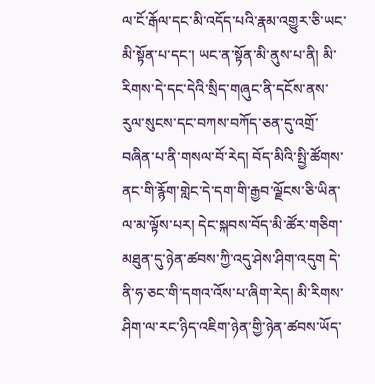ལ་ངོ་རྒོལ་དང་མི་འདོད་པའི་རྣམ་འགྱུར་ཅི་ཡང་མི་སྟོན་པ་དང་། ཡང་ན་སྟོན་མི་ནུས་པ་ནི། མི་རིགས་དེ་དང་དེའི་སྲིད་གཞུང་ནི་དངོས་ནས་རུལ་སུངས་དང་བཀས་བཀོད་ཅན་དུ་འགྲོ་བཞིན་པ་ནི་གསལ་བོ་རེད། བོད་མིའི་སྤྱི་ཚོགས་ནང་གི་རྙོག་གླེང་དེ་དག་གི་རྒྱབ་ལྗོངས་ཅི་ཡིན་ལ་མ་ལྟོས་པར། དེང་སྐབས་བོད་མི་ཚོར་གཅིག་མཐུན་དུ་ཉེན་ཚབས་ཀྱི་འདུ་ཤེས་ཤིག་འདུག དེ་ནི་ཧ་ཅང་གི་དགའ་འོས་པ་ཞིག་རེད། མི་རིགས་ཤིག་ལ་རང་ཉིད་འཇིག་ཉེན་གྱི་ཉེན་ཚབས་ཡོད་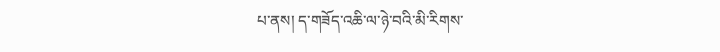པ་ནས། ད་གཟོད་འཆི་ལ་ཉེ་བའི་མི་རིགས་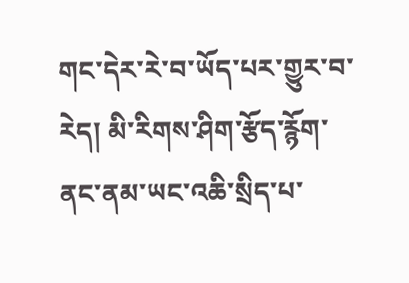གང་དེར་རེ་བ་ཡོད་པར་གྱུར་བ་རེད། མི་རིགས་ཤིག་རྩོད་རྙོག་ནང་ནམ་ཡང་འཆི་སྲིད་པ་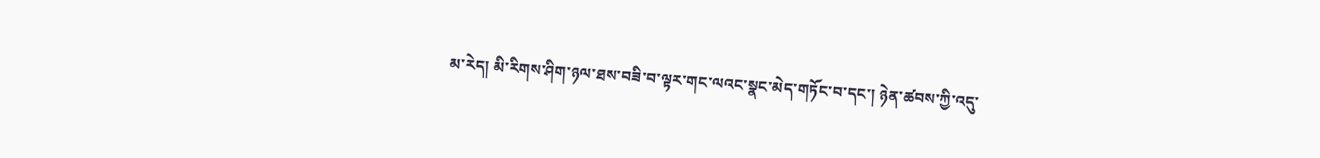མ་རེད། མི་རིགས་ཤིག་ཉལ་ཐས་བཟི་བ་ལྟར་གང་ལའང་སྣང་མེད་གཏོང་བ་དང་། ཉེན་ཚབས་ཀྱི་འདུ་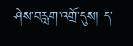ཤེས་བརླག་འགྲོ་དུས། ད་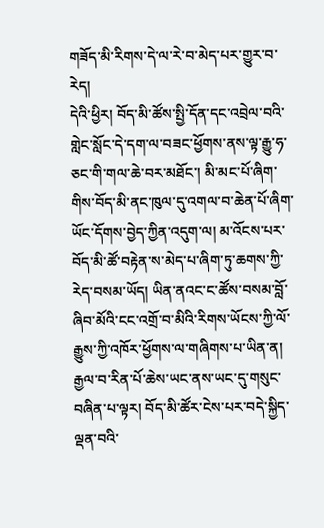གཟོད་མི་རིགས་དེ་ལ་རེ་བ་མེད་པར་གྱུར་བ་རེད།
དེའི་ཕྱིར། བོད་མི་ཚོས་སྤྱི་དོན་དང་འབྲེལ་བའི་གླེང་སློང་དེ་དག་ལ་བཟང་ཕྱོགས་ནས་ལྟ་རྒྱུ་ཧ་ཅང་གི་གལ་ཆེ་བར་མཐོང་། མི་མང་པོ་ཞིག་གིས་བོད་མི་ནང་ཁུལ་དུ་འགལ་བ་ཆེན་པོ་ཞིག་ཡོང་དོགས་བྱེད་ཀྱིན་འདུག་ལ། མ་འོངས་པར་བོད་མི་ཚོ་བརྟེན་ས་མེད་པ་ཞིག་ཏུ་ཆགས་ཀྱི་རེད་བསམ་ཡོད། ཡིན་ནའང་ང་ཚོས་བསམ་བློ་ཞིབ་མོའི་ངང་འགྲོ་བ་མིའི་རིགས་ཡོངས་ཀྱི་ལོ་རྒྱུས་ཀྱི་འཁོར་ཕྱོགས་ལ་གཞིགས་པ་ཡིན་ན། རྒྱལ་བ་རིན་པོ་ཆེས་ཡང་ནས་ཡང་དུ་གསུང་བཞིན་པ་ལྟར། བོད་མི་ཚོར་ངེས་པར་བདེ་སྐྱིད་ལྡན་བའི་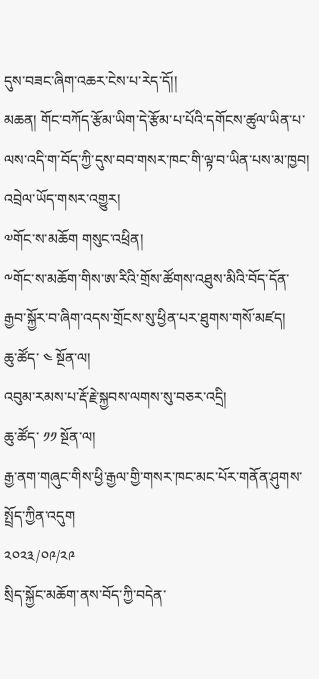དུས་བཟང་ཞིག་འཆར་ངེས་པ་རེད་དོ།།
མཆན། གོང་བཀོད་རྩོམ་ཡིག་དེ་རྩོམ་པ་པོའི་དགོངས་ཚུལ་ཡིན་པ་ལས་འདི་ག་བོད་ཀྱི་དུས་བབ་གསར་ཁང་གི་ལྟ་བ་ཡིན་པས་མ་ཁྱབ།
འབྲེལ་ཡོད་གསར་འགྱུར།
༧གོང་ས་མཆོག གསུང་འཕྲིན།
༸གོང་ས་མཆོག་གིས་ཨ་རིའི་གྲོས་ཚོགས་འཐུས་མིའི་བོད་དོན་རྒྱབ་སྐྱོར་བ་ཞིག་འདས་གྲོངས་སུ་ཕྱིན་པར་ཐུགས་གསོ་མཛད།
ཆུ་ཚོད་ ༤ སྔོན་ལ།
འབུམ་རམས་པ་རྡོ་རྗེ་སྐྱབས་ལགས་སུ་བཅར་འདྲི།
ཆུ་ཚོད་ ༡༡ སྔོན་ལ།
རྒྱ་ནག་གཞུང་གིས་ཕྱི་རྒྱལ་གྱི་གསར་ཁང་མང་པོར་གནོན་ཤུགས་སྤྲོད་ཀྱིན་འདུག
༢༠༢༣/༠༩/༢༩
སྲིད་སྐྱོང་མཆོག་ནས་བོད་ཀྱི་བདེན་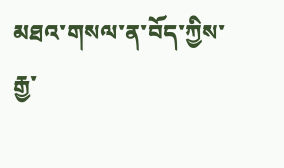མཐའ་གསལ་ན་བོད་ཀྱིས་རྒྱ་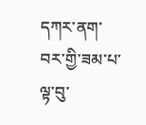དཀར་ནག་བར་གྱི་ཟམ་པ་ལྟ་བུ་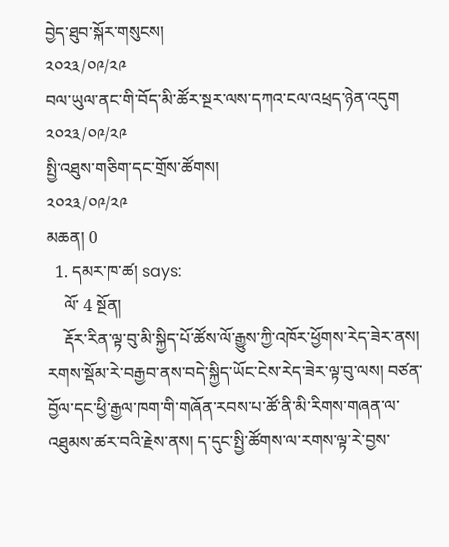བྱེད་ཐུབ་སྐོར་གསུངས།
༢༠༢༣/༠༩/༢༩
བལ་ཡུལ་ནང་གི་བོད་མི་ཚོར་སྔར་ལས་དཀའ་ངལ་འཕྲད་ཉེན་འདུག
༢༠༢༣/༠༩/༢༩
སྤྱི་འཐུས་གཅིག་དང་གྲོས་ཚོགས།
༢༠༢༣/༠༩/༢༩
མཆན། 0
  1. དམར་ཁ་ཚ། says:
    ལོ་ 4 སྔོན།
    རྡོར་རིན་ལྟ་བུ་མི་སྐྱིད་པོ་ཚོས་ལོ་རྒྱུས་ཀྱི་འཁོར་ཕྱོགས་རེད་ཟེར་ནས། རགས་སྡོམ་རེ་བརྒྱབ་ནས་བདེ་སྐྱིད་ཡོང་ངེས་རེད་ཟེར་ལྟ་བུ་ལས། བཙན་བྱོལ་དང་ཕྱི་རྒྱལ་ཁག་གི་གཞོན་རབས་པ་ཚོ་ནི་མི་རིགས་གཞན་ལ་འཐུམས་ཚར་བའི་རྗེས་ནས། ད་དུང་སྤྱི་ཚོགས་ལ་རགས་ལྟ་རེ་བྱས་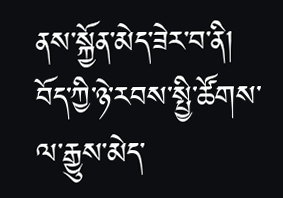ནས་སྐྱོན་མེད་ཟེར་བ་ནི། བོད་ཀྱི་ཉེ་རབས་སྤྱི་ཚོགས་ལ་རྒྱུས་མེད་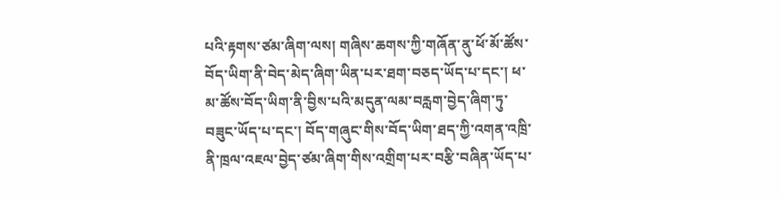པའི་རྟགས་ཙམ་ཞིག་ལས། གཞིས་ཆགས་ཀྱི་གཞོན་ནུ་ཕོ་མོ་ཚོས་བོད་ཡིག་ནི་བེད་མེད་ཞིག་ཡིན་པར་ཐག་བཅད་ཡོད་པ་དང་། ཕ་མ་ཚོས་བོད་ཡིག་ནི་བྱིས་པའི་མདུན་ལམ་བརླག་བྱེད་ཞིག་ཏུ་བཟུང་ཡོད་པ་དང་། བོད་གཞུང་གིས་བོད་ཡིག་ཐད་ཀྱི་འགན་འཁྲི་ནི་ཁྲལ་འཇལ་བྱེད་ཙམ་ཞིག་གིས་འགྲིག་པར་བརྩི་བཞིན་ཡོད་པ་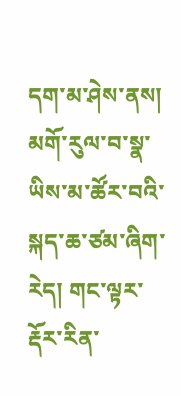དག་མ་ཤེས་ནས། མགོ་རུལ་བ་སྣ་ཡིས་མ་ཚོར་བའི་སྐད་ཆ་ཙམ་ཞིག་རེད། གང་ལྟར་རྡོར་རིན་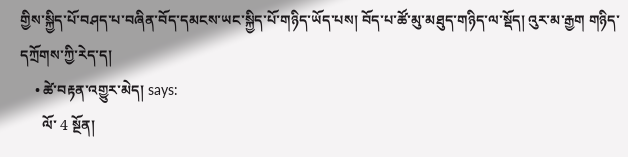གྱིས་སྐྱིད་པོ་བཤད་པ་བཞིན་བོད་དམངས་ཡང་སྐྱིད་པོ་གཉིད་ཡོད་པས། བོད་པ་ཚོ་མུ་མཐུད་གཉིད་ལ་སྡོད། འུར་མ་རྒྱག གཉིད་དཀྲོགས་ཀྱི་རེད་ད།
    • ཚེ་བརྟན་འགྱུར་མེད། says:
      ལོ་ 4 སྔོན།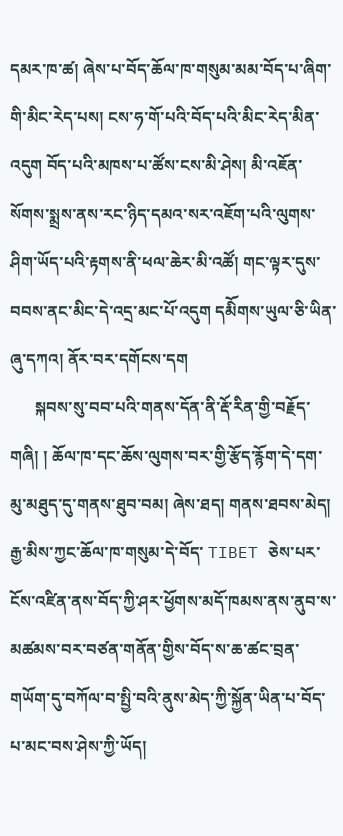དམར་ཁ་ཚ། ཞེས་པ་བོད་ཆོལ་ཁ་གསུམ་མམ་བོད་པ་ཞིག་གི་མིང་རེད་པས། ངས་ཧ་གོ་པའི་བོད་པའི་མིང་རེད་མིན་འདུག བོད་པའི་མཁས་པ་ཚོས་ངས་མི་ཤེས། མི་འཇོན་སོགས་སྨྲས་ནས་རང་ཉིད་དམའ་སར་འཇོག་པའི་ལུགས་ཤིག་ཡོད་པའི་རྟགས་ནི་ཕལ་ཆེར་མི་འཚོ། གང་ལྟར་དུས་བབས་ནང་མིང་དེ་འདྲ་མང་པོ་འདུག དམིོགས་ཡུལ་ཅི་ཡིན་ཞུ་དཀའ། ནོར་བར་དགོངས་དག
      སྐབས་སུ་བབ་པའི་གནས་དོན་ནི་རྡོ་རིན་གྱི་བརྗོད་གཞི། ། ཆོལ་ཁ་དང་ཆོས་ལུགས་བར་གྱི་རྩོད་རྙོག་དེ་དག་མུ་མཐུད་དུ་གནས་ཐུབ་བམ། ཞེས་ཐད། གནས་ཐབས་མེད། རྒྱ་མིས་ཀྱང་ཆོལ་ཁ་གསུམ་དེ་བོད་ TIBET ཅེས་པར་ངོས་འཛིན་ནས་བོད་ཀྱི་ཤར་ཕྱོགས་མདོ་ཁམས་ནས་ནུབ་ས་མཚམས་བར་བཙན་གནོན་གྱིས་བོད་ས་ཆ་ཚང་བྲན་གཡོག་དུ་བཀོལ་བ་སྤྱི་བའི་ནུས་མེད་ཀྱི་སྐྱོན་ཡིན་པ་བོད་པ་མང་བས་ཤེས་ཀྱི་ཡོད།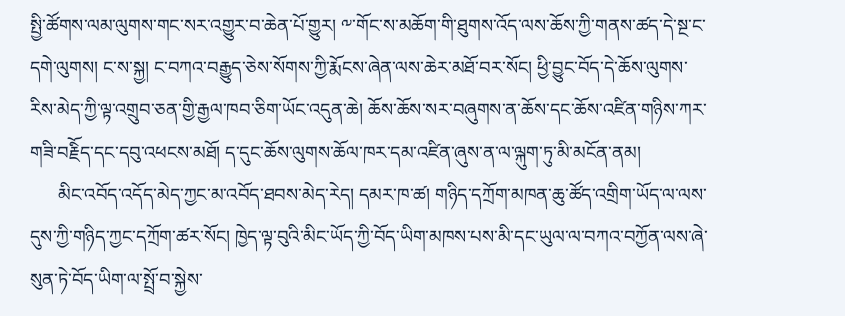སྤྱི་ཚོགས་ལམ་ལུགས་གང་སར་འགྱུར་བ་ཆེན་པོ་གྱུར། ༸་གོང་ས་མཆོག་གི་ཐུགས་འོད་ལས་ཆོས་ཀྱི་གནས་ཚད་དེ་སྔ་ང་དགེ་ལུགས། ང་ས་སྐྱ། ང་བཀའ་བརྒྱུད་ཅེས་སོགས་ཀྱི་རྨོངས་ཞེན་ལས་ཆེར་མཐོ་བར་སོང། ཕྱི་བྱུང་བོད་དེ་ཆོས་ལུགས་རིས་མེད་ཀྱི་ལྟ་འགྲུབ་ཅན་གྱི་རྒྱལ་ཁབ་ཅིག་ཡོང་འདུན་ཆེ། ཆོས་ཆོས་སར་བཞུགས་ན་ཆོས་དང་ཆོས་འཛིན་གཉིས་ཀར་གཟི་བརྗིོད་དང་དབུ་འཕངས་མཐོ། ད་དུང་ཆོས་ལུགས་ཆོལ་ཁར་དམ་འཛིན་ཞུས་ན་ལ་ལྐུག་ཏུ་མི་མངོན་ནམ།
      མིང་འབོད་འདོད་མེད་ཀྱང་མ་འབོད་ཐབས་མེད་རེད། དམར་ཁ་ཚ། གཉིད་དཀྲོག་མཁན་ཆུ་ཚོད་འགྲིག་ཡོད་ལ་ལས་དུས་ཀྱི་གཉིད་ཀྱང་དཀྲོག་ཚར་སོང། ཁྱེད་ལྟ་བུའི་མིང་ཡོད་ཀྱི་བོད་ཡིག་མཁས་པས་མི་དང་ཡུལ་ལ་བཀའ་བཀྱོན་ལས་ཞེ་སུན་ཏེ་བོད་ཡིག་ལ་སྤྲོ་བ་སྐྱེས་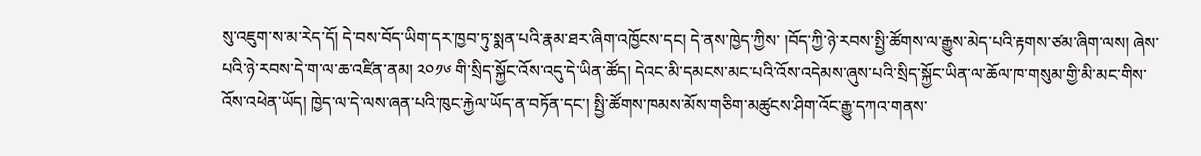སུ་འཇུག་ས་མ་རེད་དོ། དེ་བས་བོད་ཡིག་དར་ཁྱབ་ཏུ་སྨན་པའི་རྣམ་ཐར་ཞིག་འཁྱོངས་དང། དེ་ནས་ཁྱེད་ཀྱིས་ །བོད་ཀྱི་ཉེ་རབས་སྤྱི་ཚོགས་ལ་རྒྱུས་མེད་པའི་རྟགས་ཙམ་ཞིག་ལས། ཞེས་པའི་ཉེ་རབས་དེ་ག་ལ་ཆ་འཛིན་ནམ། ༢༠༡༦ གི་སྲིད་སྐྱོང་འོས་འདུ་དེ་ཡིན་ཚོད། དེའང་མི་དམངས་མང་པའི་འོས་འདེམས་ཞུས་པའི་སྲིད་སྐྱོང་ཡིན་ལ་ཆོལ་ཁ་གསུམ་གྱི་མི་མང་གིས་འོས་འཕེན་ཡོད། ཁྱེད་ལ་དེ་ལས་ཞན་པའི་ཁུང་རྐྱེལ་ཡོད་ན་བཏོན་དང་། སྤྱི་ཚོགས་ཁམས་མོས་གཅིག་མཚུངས་ཤིག་འོང་རྒྱུ་དཀའ་གནས་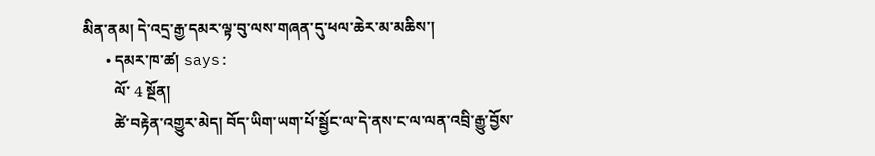མིན་ནམ། དེ་འདྲ་རྒྱ་དམར་ལྟ་བུ་ལས་གཞན་དུ་ཕལ་ཆེར་མ་མཆིས་།
      • དམར་ཁ་ཚ། says:
        ལོ་ 4 སྔོན།
        ཚེ་བརྟེན་འགྱུར་མེད། བོད་ཡིག་ཡག་པོ་སྦྱོང་ལ་དེ་ནས་ང་ལ་ལན་འབྲི་རྒྱུ་བྱོས་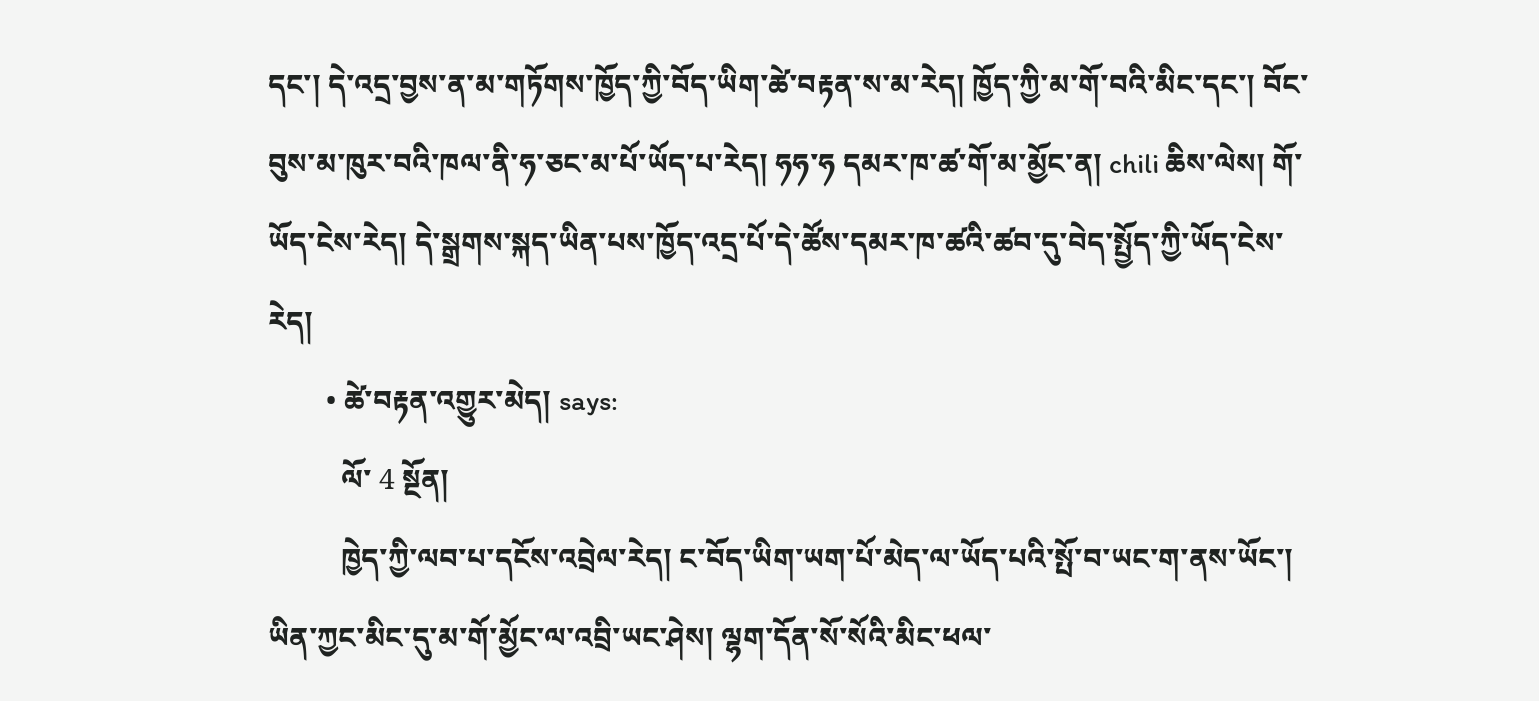དང་། དེ་འདྲ་བྱས་ན་མ་གཏོགས་ཁྱོད་ཀྱི་བོད་ཡིག་ཚེ་བརྟན་ས་མ་རེད། ཁྱོད་ཀྱི་མ་གོ་བའི་མིང་དང་། བོང་བུས་མ་ཁུར་བའི་ཁལ་ནི་ཧ་ཅང་མ་པོ་ཡོད་པ་རེད། ཧཧ་ཧ དམར་ཁ་ཚ་གོ་མ་མྱོང་ན། chili ཆིས་ལེས། གོ་ཡོད་ངེས་རེད། དེ་སྒྲགས་སྐད་ཡིན་པས་ཁྱོད་འདྲ་པོ་དེ་ཚོས་དམར་ཁ་ཚའི་ཚབ་དུ་བེད་སྤྱོད་ཀྱི་ཡོད་ངེས་རེད།
        • ཚེ་བརྟན་འགྱུར་མེད། says:
          ལོ་ 4 སྔོན།
          ཁྱེད་ཀྱི་ལབ་པ་དངོས་འབྲེལ་རེད། ང་བོད་ཡིག་ཡག་པོ་མེད་ལ་ཡོད་པའི་སྤོ་བ་ཡང་ག་ནས་ཡོང་། ཡིན་ཀྱང་མིང་དུ་མ་གོ་མྱོང་ལ་འབྲི་ཡང་ཤེས། ལྷག་དོན་སོ་སོའི་མིང་ཕལ་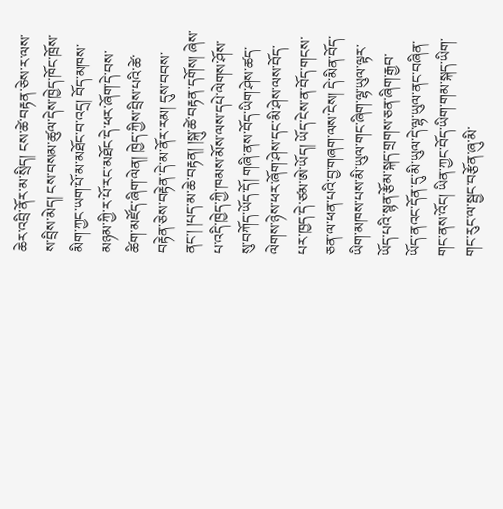ཆེར་འབྲི་ནོར་མ་སྲིད། ངས་ཚེ་བརྟན་ཅེས་ར་ལས་ས་བྲིས་མེད། ངས་བསམ་ཚུལ་དེས་ཁྱེད་ཁོང་ཁྲོས་མིག་ཀྱང་ཡག་པོ་མ་མཐོང་བ་འདྲ། བོད་མཁས་མཉམ་ཀྱི་ར་པོ་རང་མཐོང་དེ་ཕར་ཞོག་དེ་བས་ཚིག་མཛོད་ཞིག་ལེན། ཁྱེད་ཀྱིས་བྲིས་པའི་ཚེ་བརྟེན་ཅེས་བརྟེན་དེ་མ་ནོར་རམ། དུས་བབས་ནང་། །པད་མ་ཆེ་བརྟན། །སྐུ་ཚེ་བརྟན་དགོས། ཞེས་པ་འདི་ཁྱེད་ཀྱི་ཁམས་མོས་ལས་དཔེ་ལེགས་ཤོས་སུ་བཀོད་ཡོད་དོ། གཞི་ནས་བོད་ཡིག་ཤེས་ཚད་ལེགས་ཉེས་ཕར་ཞོག་ཤེས་དང་མི་ཤེས་ལས་བོད་པར་ཁྱད་དེ་ཙམ་ཨེ་ཡོད། ཡོད་ངེས་ན་བོད་གངས་ཅན་ལ་ཕན་པའི་བྱ་གཞག་ལས་ངེས། དེ་མིན་བོད་ཡིག་མཁས་པས་མི་ཡུལ་གང་ཞིག་ལྷ་ཡུལ་ལྟར་ཡོད་པའི་སྙན་རྩོམ་སྐད་གྲགས་ཅན་ཞིག་རྒྱབ་ཡོད་ནའང་དོན་དུ་མི་ཡུལ་དེ་ལྷ་ཡུལ་ནང་བཞིན་གང་ནས་འོང། ཡིན་ཀྱང་བོད་ཡིག་གམ་སྐད་ཡིག་གང་རུང་ལ་སྦྱང་བརྩོན་ཞུ་མི་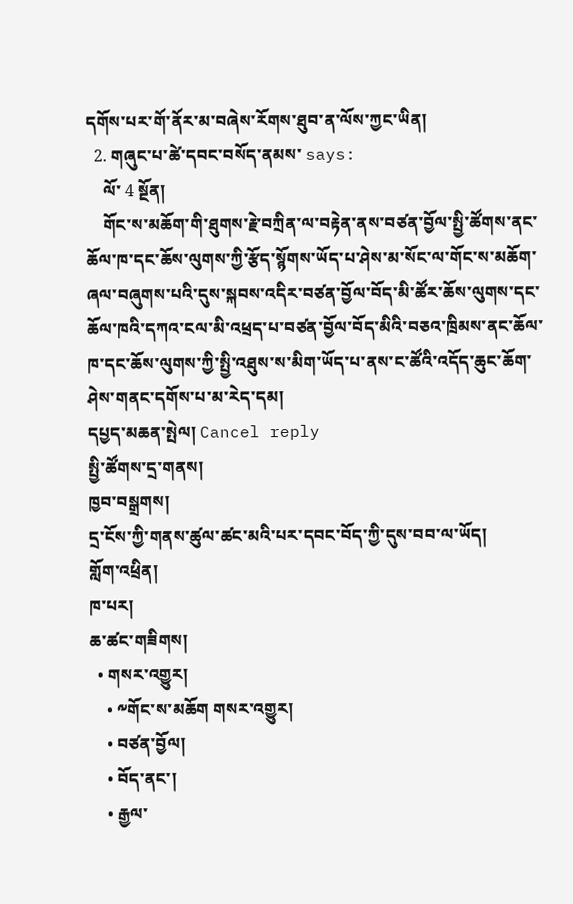དགོས་པར་གོ་ནོར་མ་བཞེས་རོགས་ཐུབ་ན་ལོས་ཀྱང་ཡིན།
  2. གཞུང་པ་ཚེ་དབང་བསོད་ནམས་ says:
    ལོ་ 4 སྔོན།
    གོང་ས་མཆོག་གི་ཐུགས་རྗེ་བཀྲིན་ལ་བརྟེན་ནས་བཙན་བྱོལ་སྤྱི་ཚོགས་ནང་ཆོལ་ཁ་དང་ཆོས་ལུགས་ཀྱི་རྩོད་སྙོགས་ཡོད་པ་ཤེས་མ་སོང་ལ་གོང་ས་མཆོག་ཞལ་བཞུགས་པའི་དུས་སྐབས་འདིར་བཙན་བྱོལ་བོད་མི་ཚོར་ཆོས་ལུགས་དང་ཆོལ་ཁའི་དཀའ་ངལ་མི་འཕྲད་པ་བཙན་བྱོལ་བོད་མིའི་བཅའ་ཁྲིམས་ནང་ཆོལ་ཁ་དང་ཆོས་ལུགས་ཀྱི་སྤྱི་འཐུས་ས་མིག་ཡོད་པ་ནས་ང་ཚོའི་འདོད་ཆུང་ཆོག་ཤེས་གནང་དགོས་པ་མ་རེད་དམ།
དཔྱད་མཆན་སྤེལ། Cancel reply
སྤྱི་ཚོགས་དྲ་གནས།
ཁྱབ་བསྒྲགས།
དྲ་ངོས་ཀྱི་གནས་ཚུལ་ཚང་མའི་པར་དབང་བོད་ཀྱི་དུས་བབ་ལ་ཡོད།
གློག་འཕྲིན།
ཁ་པར།
ཆ་ཚང་གཟིགས།
  • གསར་འགྱུར།
    • ༸གོང་ས་མཆོག གསར་འགྱུར།
    • བཙན་བྱོལ།
    • བོད་ནང་།
    • རྒྱལ་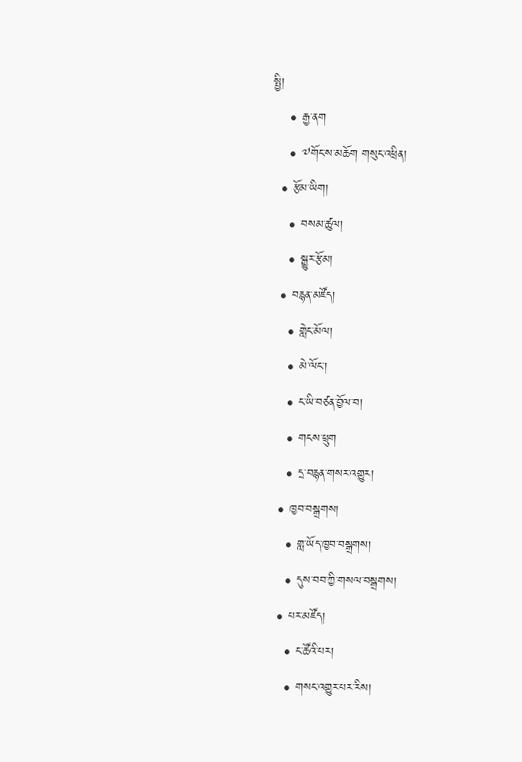སྤྱི།
    • རྒྱ་ནག
    • ༧གོང་ས་མཆོག གསུང་འཕྲིན།
  • རྩོམ་ཡིག།
    • བསམ་ཚུལ།
    • སྒྱུར་རྩོམ།
  • བརྙན་མཛོད།
    • གླེང་མོལ།
    • མེ་ལོང་།
    • ང་ཡི་བཙན་བྱོལ་བ།
    • གངས་ཕྲུག
    • དྲ་བརྙན་གསར་འགྱུར།
  • ཁྱབ་བསྒྲགས།
    • གླ་ཡོད་ཁྱབ་བསྒྲགས།
    • དུས་བབ་ཀྱི་གསལ་བསྒྲགས།
  • པར་མཛོད།
    • ང་ཚོའི་པར།
    • གསང་འགྱུར་པར་རིས།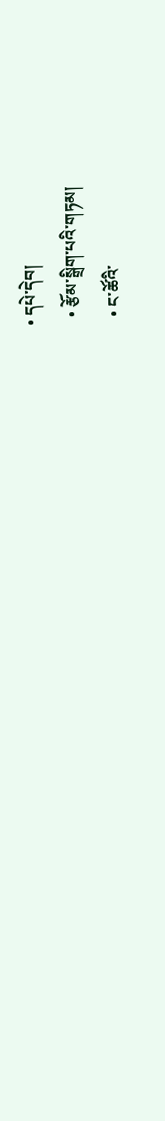• དཔེ་དེབ།
  • རྩོམ་སྒྲིག་པའི་གཏམ།
  • ང་ཚོའི་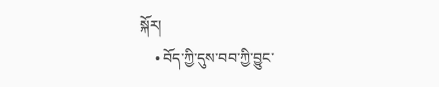སྐོར།
    • བོད་ཀྱི་དུས་བབ་ཀྱི་བྱུང་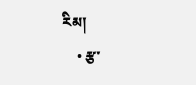རིམ།
    • རྩ་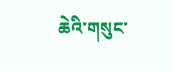ཆེའི་གསུང་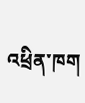འཕྲིན་ཁག